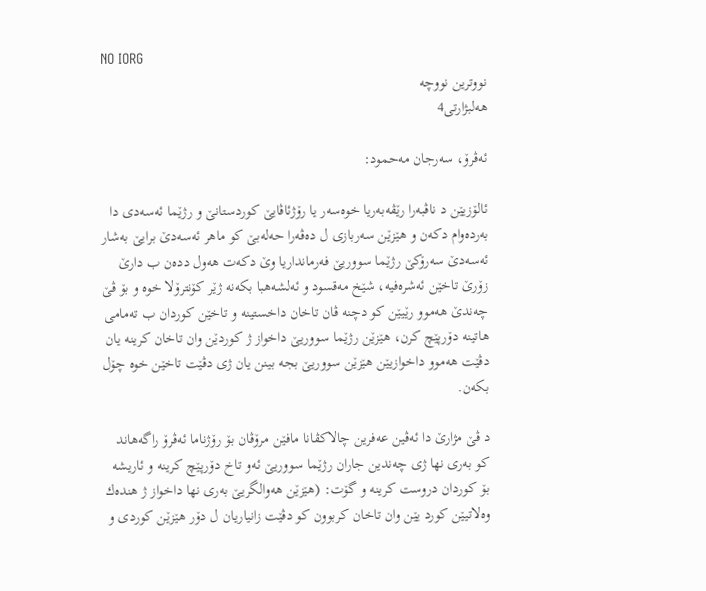NO IORG
نووترين نووچه
هه‌لبژارتى4

ئه‌ڤرۆ، سه‌رجان مه‌حمود:

ئالۆزیێن د ناڤبه‌را رێڤه‌به‌ریا خوه‌سه‌ر یا رۆژئاڤایێ كوردستانێ و رژێما ئه‌سه‌دی دا به‌رده‌وام دكه‌ن و هێزێن سه‌ربازی ل ده‌ڤه‌را حه‌له‌بێ كو ماهر ئه‌سه‌دێ برایێ به‌شار ئه‌سه‌دێ سه‌رۆكێ رژێما سووریێ فه‌رمانداریا وێ دكه‌ت هه‌ول دده‌ن ب دارێ زۆرێ تاخێن ئه‌شره‌فیه‌، شێخ مه‌قسود و ئه‌لشه‌هبا بكه‌نه‌ ژێر كۆنترۆلا خوه‌ و بۆ ڤێ چه‌ندێ هه‌موو رێیێن كو دچنه‌ ڤان تاخان داخستینه‌ و تاخێن كوردان ب ته‌مامی هاتینه‌ دۆرپێچ كرن، هێزێن رژێما سووریێ داخواز ژ كوردێن وان تاخان كرینه‌ یان دڤێت هه‌موو داخوازیێن هێزێن سووریێ بجه بینن یان ژی دڤێت تاخێن خوه‌ چۆل بكه‌ن.

د ڤێ مژارێ دا ئه‌ڤین عه‌فرین چالاكڤانا مافێن مرۆڤان بۆ رۆژناما ئه‌ڤرۆ راگه‌هاند كو به‌ری نها ژی چه‌ندین جاران رژێما سووریێ ئه‌و تاخ دۆرپێچ كرینه‌ و ئاریشه‌ بۆ كوردان دروست كرینه‌ و گۆت: (هێزێن هه‌والگریێ به‌ری نها داخواز ژ هنده‌ك وه‌لاتیێن كورد یێن وان تاخان كربوون كو دڤێت زانیاریان ل دۆر هێزێن كوردی و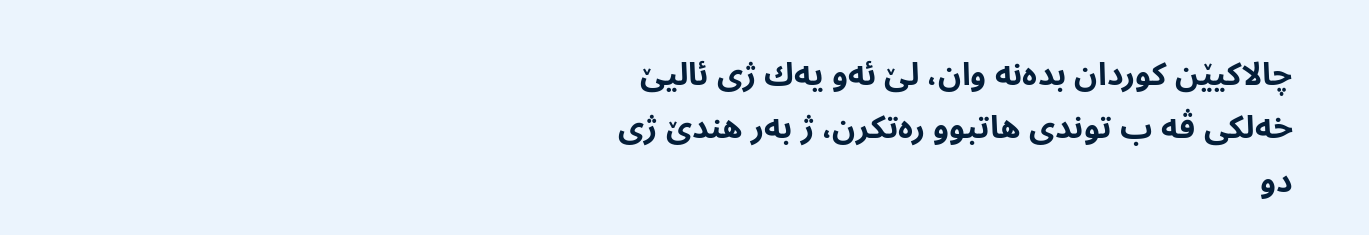چالاكیێن كوردان بده‌نه‌ وان، لێ ئه‌و یه‌ك ژی ئالیێ خه‌لكی ڤه‌ ب توندی هاتبوو ره‌تكرن، ژ به‌ر هندێ ژی دو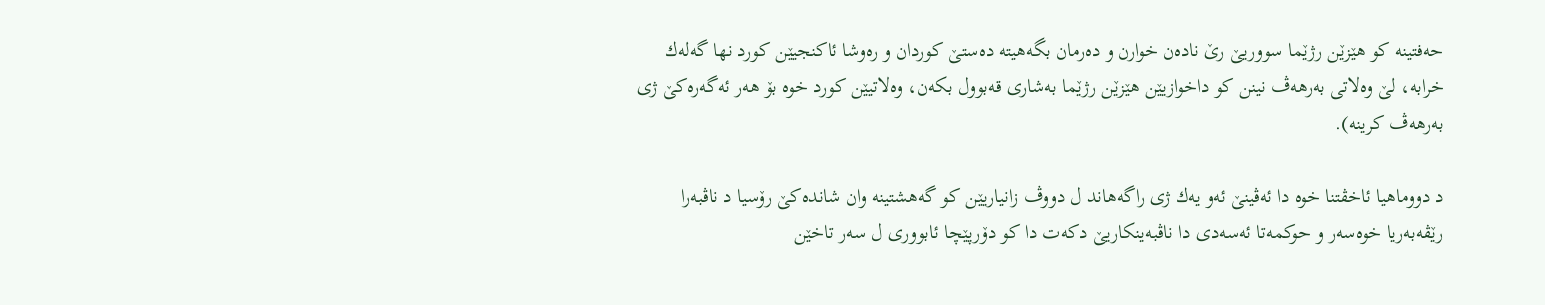حه‌فتینه‌ كو هێزێن رژێما سووریێ رێ ناده‌ن خوارن و ده‌رمان بگه‌هیته‌ ده‌ستێ كوردان و ره‌وشا ئاكنجیێن كورد نها گه‌له‌ك خرابه‌، لێ وه‌لاتی به‌رهه‌ڤ نینن كو داخوازیێن هێزێن رژێما به‌شاری قه‌بوول بكه‌ن، وه‌لاتیێن كورد خوه‌ بۆ هه‌ر ئه‌گه‌ره‌كێ ژی به‌رهه‌ڤ كرینه‌).

د دووماهیا ئاخڤتنا خوه‌ دا ئه‌ڤینێ ئه‌و یه‌ك ژی راگه‌هاند ل دووڤ زانیاریێن كو گه‌هشتینه‌ وان شانده‌كێ رۆسیا د ناڤبه‌را رێڤه‌به‌ریا خوه‌سه‌ر و حوكمه‌تا ئه‌سه‌دی دا ناڤبه‌ینكاریێ دكه‌ت دا كو دۆرپێچا ئابووری ل سه‌ر تاخێن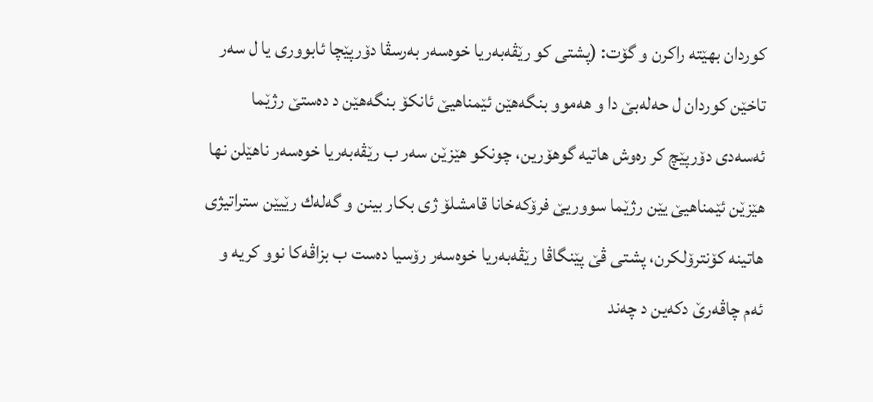كوردان بهێته‌ راكرن و گۆت: (پشتی كو رێڤه‌به‌ریا خوه‌سه‌ر به‌رسڤا دۆرپێچا ئابووری یا ل سه‌ر تاخێن كوردان ل حه‌له‌بێ دا و هه‌موو بنگه‌هێن ئێمناهیێ ئانكۆ بنگه‌هێن د ده‌ستێ رژێما ئه‌سه‌دی دۆرپێچ كر ره‌وش هاتیه‌ گوهۆرین، چونكو هێزێن سه‌ر ب رێڤه‌به‌ریا خوه‌سه‌ر ناهێلن نها هێزێن ئێمناهیێ یێن رژێما سووریێ فرۆكه‌خانا قامشلۆ ژی بكار بینن و گه‌له‌ك رێیێن ستراتیژی هاتینه‌ كۆنترۆلكرن، پشتی ڤێ پێنگاڤا رێڤه‌به‌ریا خوه‌سه‌ر رۆسیا ده‌ست ب بزاڤه‌كا نوو كریه‌ و ئه‌م چاڤه‌رێ دكه‌ین د چه‌ند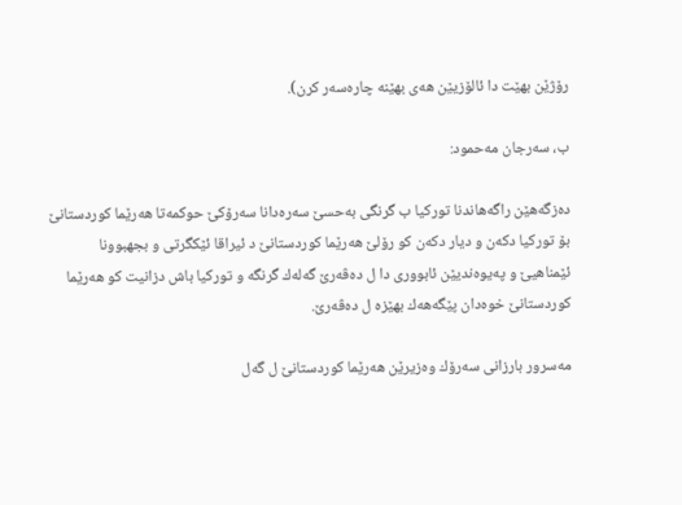رۆژێن بهێت دا ئالۆزیێن هه‌ی بهێنه‌ چاره‌سه‌ر كرن).

ب، سه‌رجان مه‌حمود:

ده‌زگه‌هێن راگه‌هاندنا توركیا ب گرنگی به‌حسێ سه‌ره‌دانا سه‌رۆكێ حوكمه‌تا هه‌رێما كوردستانێ بۆ توركیا دكه‌ن و دیار دكه‌ن كو رۆلێ هه‌رێما كوردستانێ د ئیراقا ئێكگرتی و بجهبوونا ئێمناهیێ‌ و په‌یوه‌ندیێن ئابووری دا ل ده‌ڤه‌رێ گه‌له‌ك گرنگه‌ و توركیا باش دزانیت كو هه‌رێما كوردستانێ خوه‌دان پێگه‌هه‌ك بهێزه‌ ل ده‌ڤه‌رێ.

مه‌سرور بارزانی سه‌رۆك وه‌زیرێن هه‌رێما كوردستانێ ل گه‌ل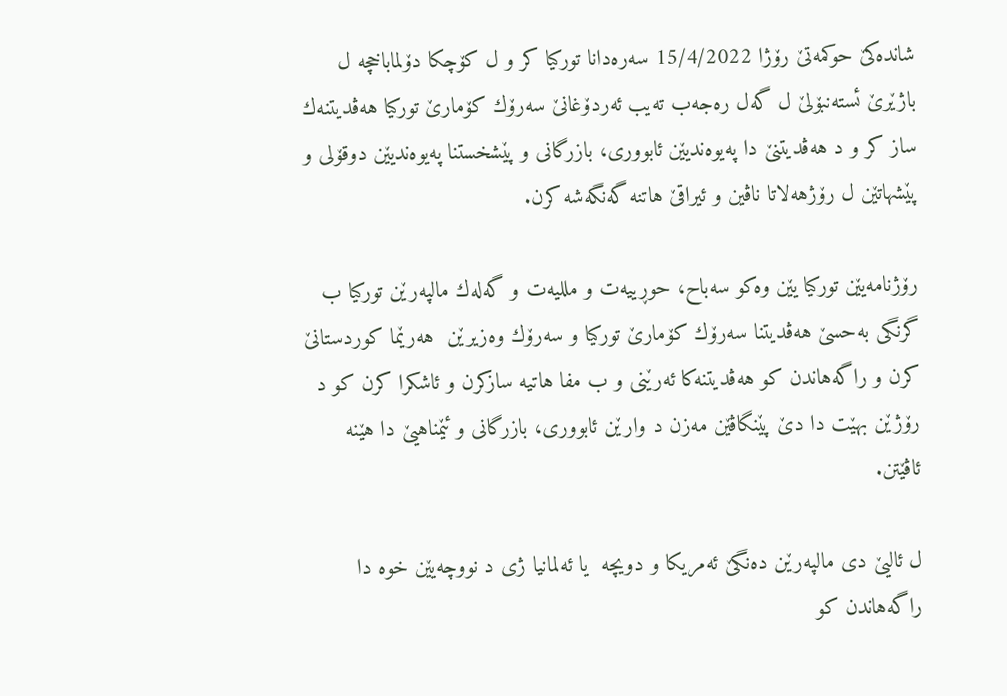شانده‌كێ حوكمه‌تێ رۆژا 15/4/2022 سه‌ره‌دانا توركیا كر و ل كۆ‌‌چكا دۆلماباخچه‌ ‌ل باژێرێ ئسته‌نبۆلێ ل گه‌ل ره‌جه‌ب ته‌یب ئه‌ردۆغانێ سه‌رۆك كۆمارێ توركیا هه‌ڤدیتنه‌ك ساز كر و د هه‌ڤدیتنێ دا په‌یوه‌ندیێن ئابووری، بازرگانی و پێشخستنا په‌یوه‌ندیێن دوقۆلی و پێشهاتێن ل رۆژهه‌لاتا ناڤین و ئیراقێ هاتنه‌ گه‌نگه‌شه‌ كرن.

رۆژنامه‌یێن توركیا یێن وه‌كو سه‌باح، حوڕییه‌ت و مللیه‌ت و گه‌له‌ك مالپه‌رێن توركیا ب گرنگی به‌حسێ هه‌ڤدیتنا سه‌رۆك كۆمارێ توركیا و سه‌رۆك وه‌زیرێن  هه‌رێما كوردستانێ كرن و راگه‌هاندن كو هه‌ڤدیتنه‌كا ئه‌رێنی و ب مفا هاتیه‌ سازكرن و ئاشكرا كرن كو د رۆژێن بهێت دا دێ پێنگاڤێن مه‌زن د وارێن ئابووری، بازرگانی و ئێمناهیێ دا هێنه‌ ئاڤێتن.

ل ئالیێ دی مالپه‌رێن ده‌نگێ ئه‌مریكا و دویچه‌  یا ئه‌لمانیا ژی د نووچه‌یێن خوه‌ دا راگه‌هاندن كو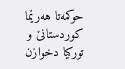حوكمه‌تا هه‌رێما كوردستانێ و توركیا دخوازن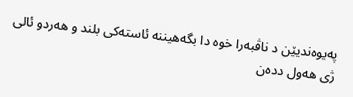په‌یوه‌ندیێن د ناڤبه‌را خوه‌ دا بگه‌هیننه‌ ئاسته‌كی بلند و هه‌ردو ئالی ژی هه‌ول دده‌ن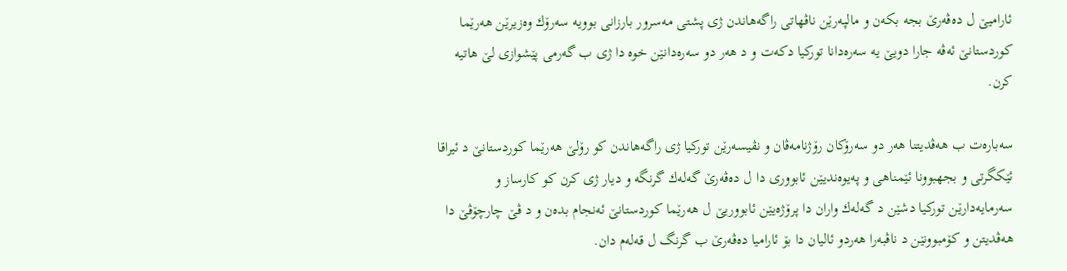ئارامیێ ل ده‌ڤه‌رێ بجه بكه‌ن و مالپه‌رێن ناڤهاتی راگه‌هاندن ژی پشتی مه‌سرور بارزانی بوویه‌ سه‌رۆك وه‌زیرێن هه‌رێما كوردستانێ ئه‌ڤه‌ جارا دویێ یه‌ سه‌ره‌دانا توركیا دكه‌ت و د هه‌ر دو سه‌ره‌دانێن خوه‌ دا ژی ب گه‌رمی پێشوازی لێ‌ هاتیه‌ كرن.

سه‌باره‌ت ب هه‌ڤدیتنا هه‌ر دو سه‌رۆكان رۆژنامه‌ڤان و نڤیسه‌رێن توركیا ژی راگه‌هاندن كو رۆلێ هه‌رێما كوردستانێ د ئیراقا ئێكگرتی و بجهبوونا ئێمناهی و په‌یوه‌ندیێن ئابووری دا ل ده‌ڤه‌رێ گه‌له‌ك گرنگه‌ و دیار ژی كرن كو كارساز و سه‌رما‌یه‌دارێن توركیا دشێن د گه‌له‌ك واران دا پرۆژه‌یێن ئابووریێ ل هه‌رێما كوردستانێ ئه‌نجام بده‌ن و د ڤێ چارچۆڤێ دا هه‌ڤدیتن و كۆمبوونێن د ناڤبه‌را هه‌ردو ئالیان دا بۆ ئارامیا ده‌ڤه‌رێ ب گرنگ ل قه‌له‌م دان.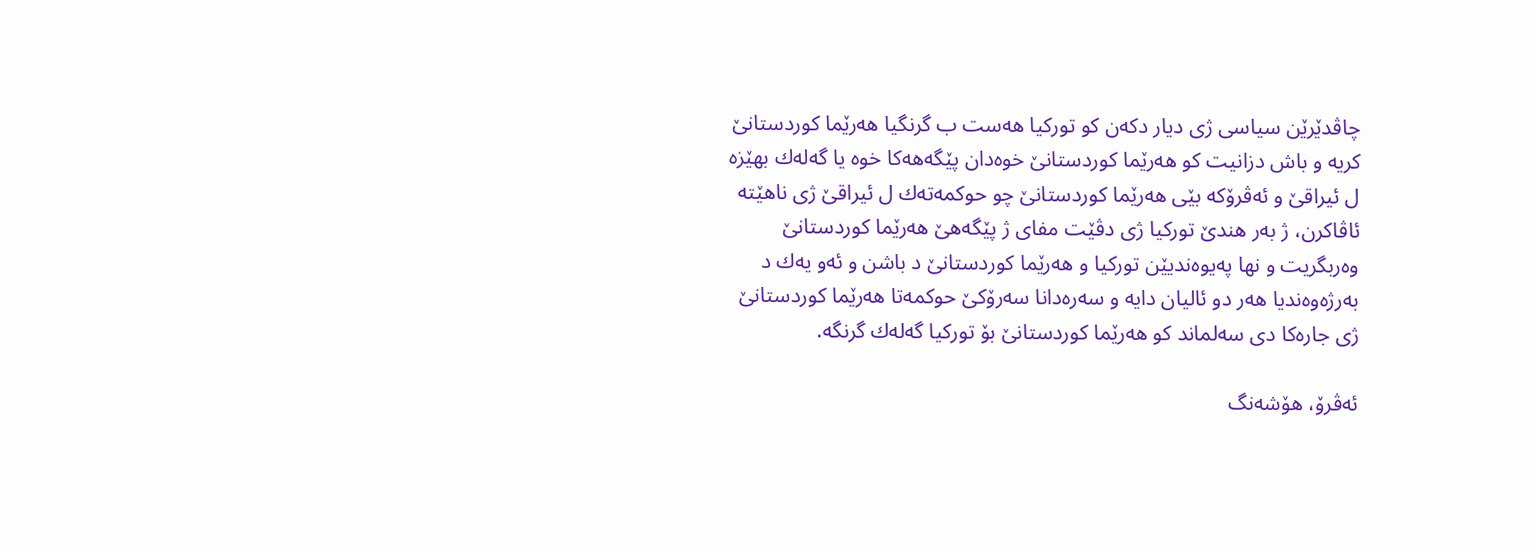چاڤدێرێن سیاسی ژی دیار دكه‌ن كو توركیا هه‌ست ب گرنگیا هه‌رێما كوردستانێ كریه‌ و باش دزانیت كو هه‌رێما كوردستانێ خوه‌دان پێگه‌هه‌كا خوه‌ یا گه‌له‌ك بهێزه‌ ل ئیراقێ و ئه‌ڤرۆكه‌ بێی هه‌رێما كوردستانێ چو حوكمه‌ته‌ك ل ئیراقێ ژی ناهێته‌ ئاڤاكرن، ژ به‌ر هندێ توركیا ژی دڤێت مفای ژ پێگه‌هێ هه‌رێما كوردستانێ وه‌ربگریت و نها په‌یوه‌ندیێن توركیا و هه‌رێما كوردستانێ د باشن و ئه‌و یه‌ك د به‌رژه‌وه‌ندیا هه‌ر دو ئالیان دایه‌ و سه‌ره‌دانا سه‌رۆكێ حوكمه‌تا هه‌رێما كوردستانێ ژی جاره‌كا دی سه‌لماند كو هه‌رێما كوردستانێ بۆ توركیا گه‌له‌ك گرنگه‌.

ئه‌ڤرۆ، هۆشه‌نگ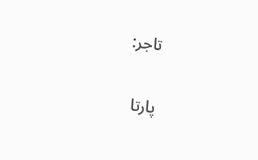تاجر:

پارتا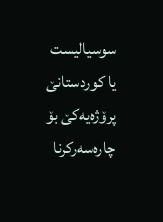سوسیالیست یا كوردستانێ پرۆژه‌یه‌كێ بۆ چاره‌سه‌ركرنا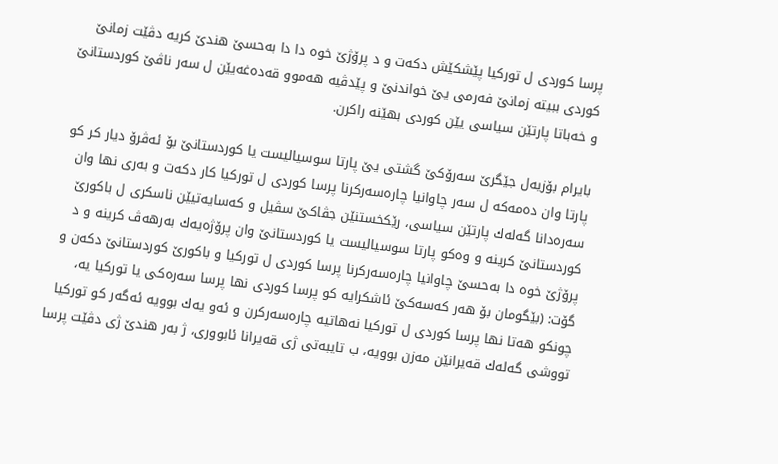پرسا كوردی ل توركیا پێشكێش دكه‌ت و د پرۆژێ خوه‌ دا دا به‌حسێ هندێ كریه‌ دڤێت زمانێ كوردی ببیته‌ زمانێ فه‌رمی یێ خواندنێ و پێدڤیه‌ هه‌موو قه‌ده‌غه‌یێن ل سه‌ر ناڤێ كوردستانێ و خه‌باتا پارتێن سیاسی یێن كوردی بهێنه‌ راكرن.

بایرام بۆزیه‌ل جێگرێ سه‌رۆكێ گشتی یێ پارتا سوسیالیست یا كوردستانێ بۆ ئه‌ڤرۆ دیار كر كو پارتا وان ده‌مه‌كه‌ ل سه‌ر چاوانیا چاره‌سه‌ركرنا پرسا كوردی ل توركیا كار دكه‌ت و به‌ری نها وان سه‌ره‌دانا گه‌له‌ك پارتێن سیاسی، رێكخستنێن جڤاكێ سڤیل و كه‌سایه‌تیێن ناسكری ل باكورێ كوردستانێ كرینه‌ و وه‌كو پارتا سوسیالیست یا كوردستانێ وان پرۆژه‌یه‌ك به‌رهه‌ڤ كرینه‌ و د پرۆژێ خوه‌ دا به‌حسێ چاوانیا چاره‌سه‌ركرنا پرسا كوردی ل توركیا و باكورێ كوردستانێ دكه‌ن و گۆت: (بێگومان بۆ هه‌ر كه‌سه‌كێ ئاشكرایه‌ كو پرسا كوردی نها پرسا سه‌ره‌كی یا توركیا یه‌، چونكو هه‌تا نها پرسا كوردی ل توركیا نه‌هاتیه‌ چاره‌سه‌ركرن و ئه‌و یه‌ك بوویه‌ ئه‌گه‌ر كو توركیا تووشی گه‌له‌ك قه‌یرانێن مه‌زن بوویه‌، ب تایبه‌تی ژی قه‌یرانا ئابووری، ژ به‌ر هندێ ژی دڤێت پرسا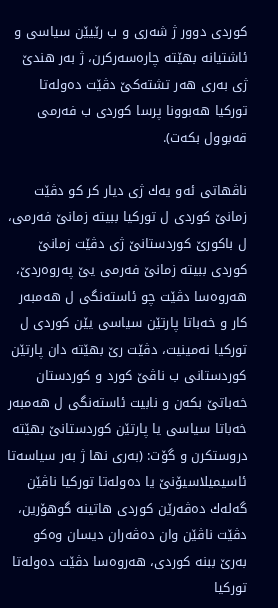كوردی دوور ژ شه‌ری و ب رێیێن سیاسی و ئاشتیانه‌ بهێته‌ چاره‌سه‌ركرن، ژ به‌ر هندێ ژی به‌ری هه‌ر تشته‌كێ دڤێت ده‌وله‌تا توركیا هه‌بوونا پرسا كوردی ب فه‌رمی قه‌بوول بكه‌ت).

ناڤهاتی ئه‌و یه‌ك ژی دیار كر كو دڤێت زمانێ كوردی ل توركیا ببیته‌ زمانێ فه‌رمی، ل باكورێ كوردستانێ ژی دڤێت زمانێ كوردی ببیته‌ زمانێ فه‌رمی یێ په‌روه‌ردێ، هه‌روه‌سا دڤێت چو ئاسته‌نگی ل هه‌مبه‌ر كار و خه‌باتا پارتێن سیاسی یێن كوردی ل توركیا نه‌مینیت، دڤێت رێ بهێته‌ دان پارتێن كوردستانی ب ناڤێ كورد و كوردستان خه‌باتێ بكه‌ن و نابیت ئاسته‌نگی ل هه‌مبه‌ر خه‌باتا سیاسی یا پارتێن كوردستانێ بهێته‌ دروستكرن و گۆت: (به‌ری نها ژ به‌ر سیاسه‌تا ئاسیمیلاسیۆنێ یا ده‌وله‌تا توركیا ناڤێن گه‌له‌ك ده‌ڤه‌رێن كوردی هاتینه‌ گوهۆرین، دڤێت ناڤێن وان ده‌ڤه‌ران دیسان وه‌كو به‌رێ ببنه‌ كوردی، هه‌روه‌سا دڤێت ده‌وله‌تا توركیا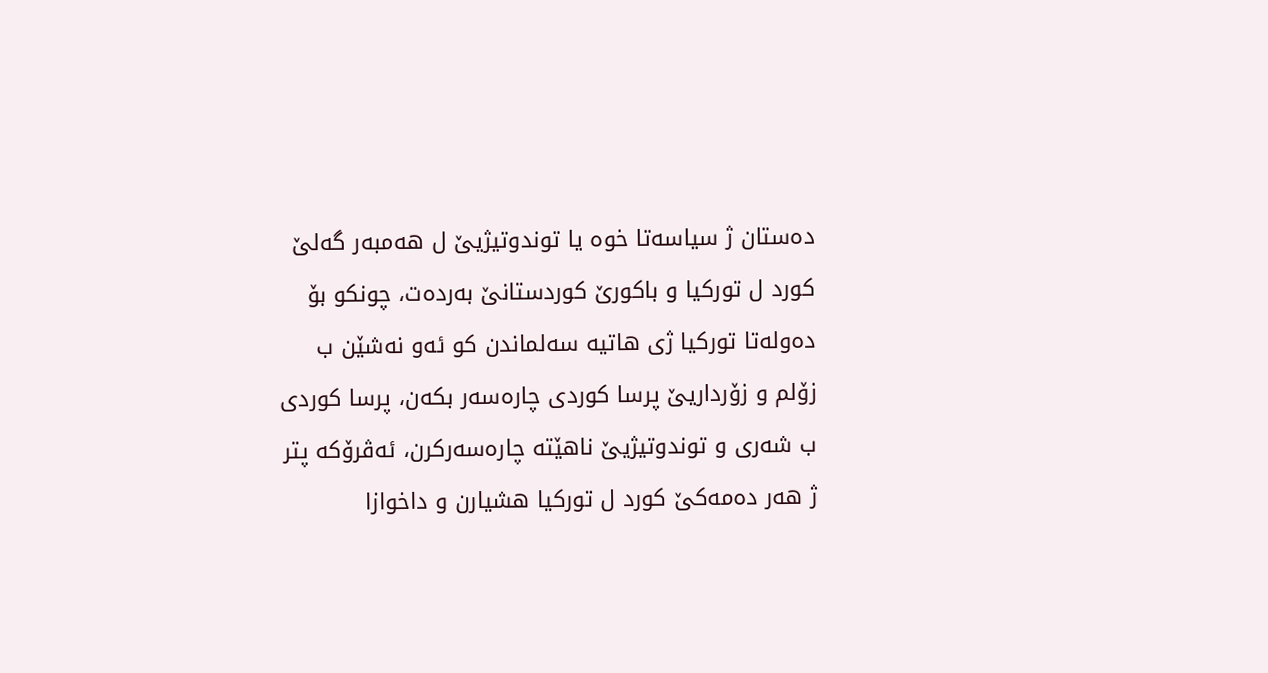ده‌ستان ژ سیاسه‌تا خوه‌ یا توندوتیژیێ ل هه‌مبه‌ر گه‌لێ كورد ل توركیا و باكورێ كوردستانێ به‌رده‌ت، چونكو بۆ ده‌وله‌تا توركیا ژی هاتیه‌ سه‌لماندن كو ئه‌و نه‌شێن ب زۆلم و زۆرداریێ پرسا كوردی چاره‌سه‌ر بكه‌ن، پرسا كوردی ب شه‌ری و توندوتیژیێ ناهێته‌ چاره‌سه‌ركرن، ئه‌ڤرۆكه‌ پتر ژ هه‌ر ده‌مه‌كێ كورد ل توركیا هشیارن و داخوازا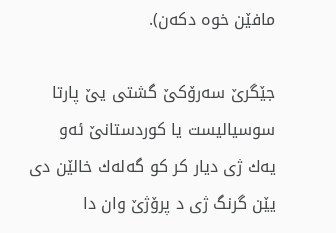مافێن خوه‌ دكه‌ن).

جێگرێ سه‌رۆكێ گشتی یێ پارتا سوسیالیست یا كوردستانێ ئه‌و یه‌ك ژی دیار كر كو گه‌له‌ك خالێن دی یێن گرنگ ژی د پرۆژێ وان دا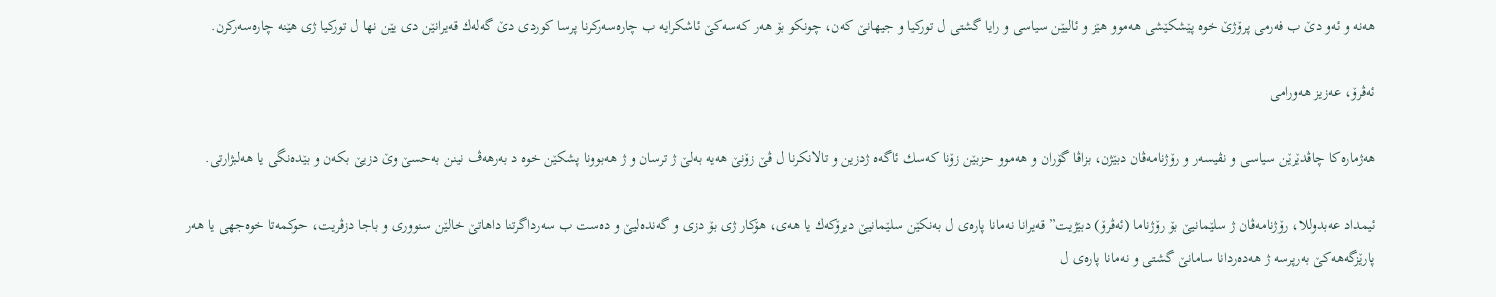هه‌نه‌ و ئه‌و دێ ب فه‌رمی پرۆژێ خوه‌ پێشكێشی هه‌موو هێز و ئالیێن سیاسی و رایا گشتی ل توركیا و جیهانێ كه‌ن، چونكو بۆ هه‌ر كه‌سه‌كێ ئاشكرایه‌ ب چاره‌سه‌ركرنا پرسا كوردی دێ گه‌له‌ك قه‌یرانێن دی یێن نها ل توركیا ژی هێنه‌ چاره‌سه‌ركرن.

ئه‌ڤرۆ، عه‌زیز هه‌ورامی

هه‌ژماره‌كا چاڤدێرێن سیاسی و نڤیسه‌ر و رۆژنامه‌ڤان دبێژن، بزاڤا گۆران و هه‌موو حزبێن زۆنا كه‌سك ئاگه‌ه ژدزین و تالانكرنا ل ڤێ زۆنێ هه‌یه‌ به‌لێ ژ ترسان و ژ هه‌بوونا پشكێن خوه‌ د به‌رهه‌ڤ نینن به‌حسێ وێ دزیێ بكه‌ن و بێده‌نگی یا هه‌لبژارتی.

ئیمداد عه‌بدوللا، رۆژنامه‌ڤان ژ سلێمانیێ بۆ رۆژناما (ئه‌ڤرۆ) دبێژیت” قه‌یرانا نه‌مانا پاره‌ی ل به‌نكێن سلێمانیێ دیرۆكه‌ك یا هه‌ی، هۆكار ژی بۆ دزی و گه‌نده‌لیێ و ده‌ست ب سه‌رداگرتنا داهاتێ خالێن سنووری و باجا دزڤریت، حوكمه‌تا خوه‌جهی یا هه‌ر پارێزگه‌هه‌كێ به‌رپرسه‌ ژ هه‌ده‌ردانا سامانێ گشتی و نه‌مانا پاره‌ی ل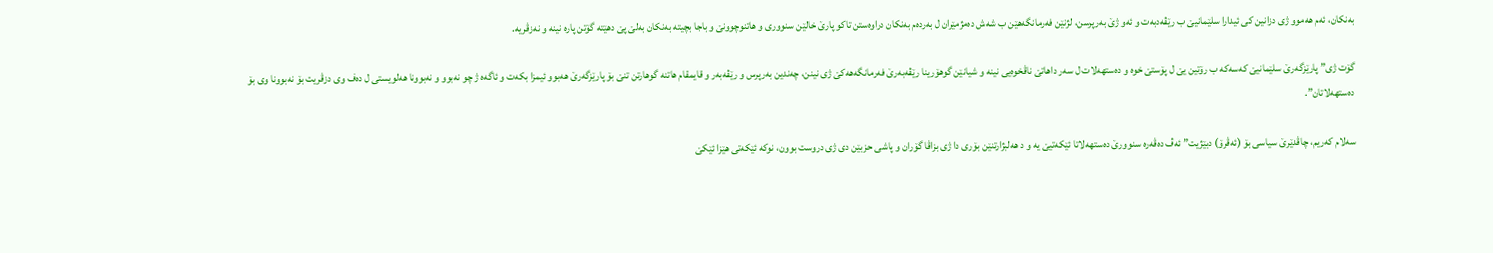به‌نكان، ئه‌م هه‌موو ژی دزانین كی ئیدارا سلێمانیێ ب رێڤه‌دبه‌ت و ئه‌و ژێ به‌رپرسن، لژنێن فه‌رمانگه‌هێن ب شه‌ش ده‌مژمێران ل به‌رده‌م به‌نكان دراوه‌ستن تاكو پارێ خالێن سنووری و هاتنوچوونێ و باجا بچیته‌ به‌نكان به‌لێ پێ دهێته‌ گۆتن پاره‌ نینه‌ و نه‌زڤریه‌.

گۆت ژی” پارێزگه‌رێ سلێمانیێ كه‌سه‌كه‌ ب رۆتین یێ ل پۆستێ خوه‌ و ده‌ستهه‌لات ل سه‌ر داهاتێ ناڤخوه‌یی نینه‌ و شیانێن گوهۆرینا رێڤه‌به‌رێ فه‌رمانگه‌هه‌كێ ژی نینن، چه‌ندین به‌رپرس و رێڤه‌به‌ر و قایمقام هاتنه‌ گوهارتن تنێ بۆ پارێزگه‌رێ هه‌بوو ئیمزا بكه‌ت و ئاگه‌ه ژ چو نه‌بوو و نه‌بوونا هه‌لویستی ل ده‌ف وی دزڤریت بۆ نه‌بوونا وی بۆ ده‌ستهه‌لاتان”.

سه‌لام كه‌ریم، چاڤدێرێ سیاسی بۆ (ئه‌ڤرۆ) دبێژیت” ئه‌ڤ ده‌ڤه‌ره‌ سنوورێ ده‌ستهه‌لاتا ئێكه‌تیێ یه‌ و د هه‌لبژارتنێن بۆری دا ژی بزاڤا گۆران و پاشی حزبێن دی ژی دروست بوون، نوكه‌ ئێكه‌تی هێزا ئێكێ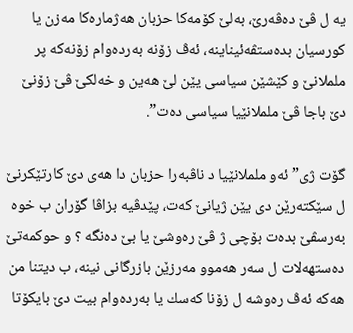یه‌ ل ڤێ ده‌ڤه‌رێ، به‌لێ كۆمه‌كا حزبان هه‌ژماره‌كا مه‌زن یا كورسیان بده‌ستڤه‌ئیناینه‌، ئه‌ڤ زۆنه‌ به‌رده‌وام زۆنه‌كه‌ پر ململانێ و كێشێن سیاسی یێن لێ هه‌ین و خه‌لكێ ڤێ زۆنێ دێ باجا ڤێ ململانێیا سیاسی ده‌ت”.

گۆت ژی” ئه‌و ململانێیا د ناڤبه‌را حزبان دا هه‌ی دێ كارتێكرنێ ل سێكته‌رێن دی یێن ژیانێ كه‌ت، پێدڤیه‌ بزاڤا گۆران ب خوه‌ به‌رسڤێ بده‌ت بۆچی ژ ڤێ ره‌وشێ یا بێ ده‌نگه‌ ؟ و حوكمه‌تێ ده‌ستهه‌لات ل سه‌ر هه‌موو مه‌رزێن بازرگانی نینه‌، ب دیتنا من هه‌كه‌ ئه‌ڤ ره‌وشه‌ ل زۆنا كه‌سك یا به‌رده‌وام بیت دێ بایكۆتا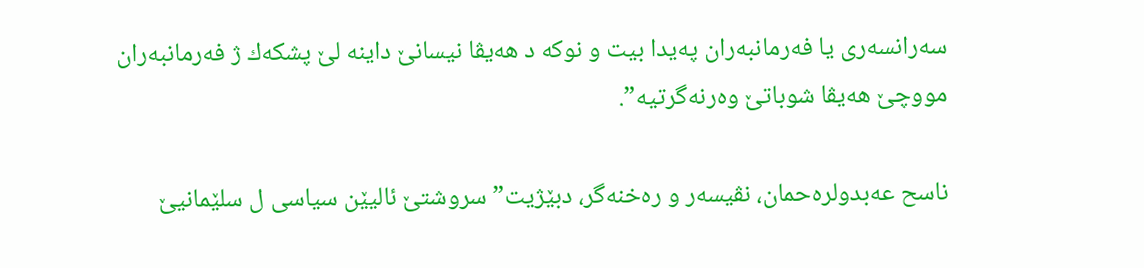سه‌رانسه‌ری یا فه‌رمانبه‌ران په‌یدا بیت و نوكه‌ د هه‌یڤا نیسانێ داینه‌ لێ پشكه‌ك ژ فه‌رمانبه‌ران مووچێ هه‌یڤا شوباتێ وه‌رنه‌گرتیه‌”.

ناسح عه‌بدولره‌حمان، نڤیسه‌ر و ره‌خنه‌گر، دبێژیت” سروشتێ ئالیێن سیاسی ل سلێمانیێ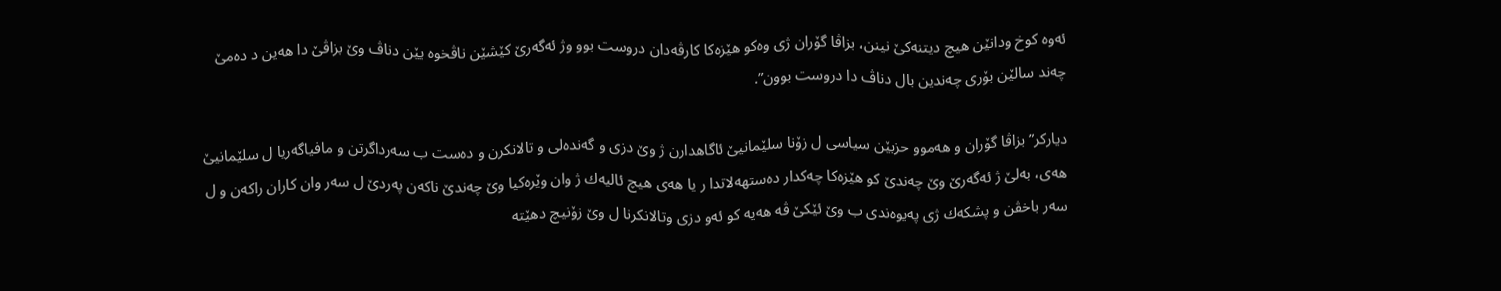ئه‌وه‌ كوخ ودانێن هیچ دیتنه‌كێ نینن، بزاڤا گۆران ژی وه‌كو هێزه‌كا كارڤه‌دان دروست بوو وژ ئه‌گه‌رێ كێشێن ناڤخوه‌ یێن دناڤ وێ بزاڤێ دا هه‌ین د ده‌مێ چه‌ند سالێن بۆری چه‌ندین بال دناڤ دا دروست بوون”.

دیاركر” بزاڤا گۆران و هه‌موو حزبێن سیاسی ل زۆنا سلێمانیێ ئاگاهدارن ژ وێ دزی و گه‌نده‌لی و تالانكرن و ده‌ست ب سه‌رداگرتن و مافیاگه‌ریا ل سلێمانیێ هه‌ی، به‌لێ ژ ئه‌گه‌رێ وێ چه‌ندێ كو هێزه‌كا چه‌كدار ده‌ستهه‌لاتدا ر یا هه‌ی هیچ ئالیه‌ك ژ وان وێره‌كیا وێ چه‌ندێ ناكه‌ن په‌ردێ ل سه‌ر وان كاران راكه‌ن و ل سه‌ر باخڤن و پشكه‌ك ژی په‌یوه‌ندی ب وێ ئێكێ ڤه‌ هه‌یه‌ كو ئه‌و دزی وتالانكرنا ل وێ زۆنیچ دهێته‌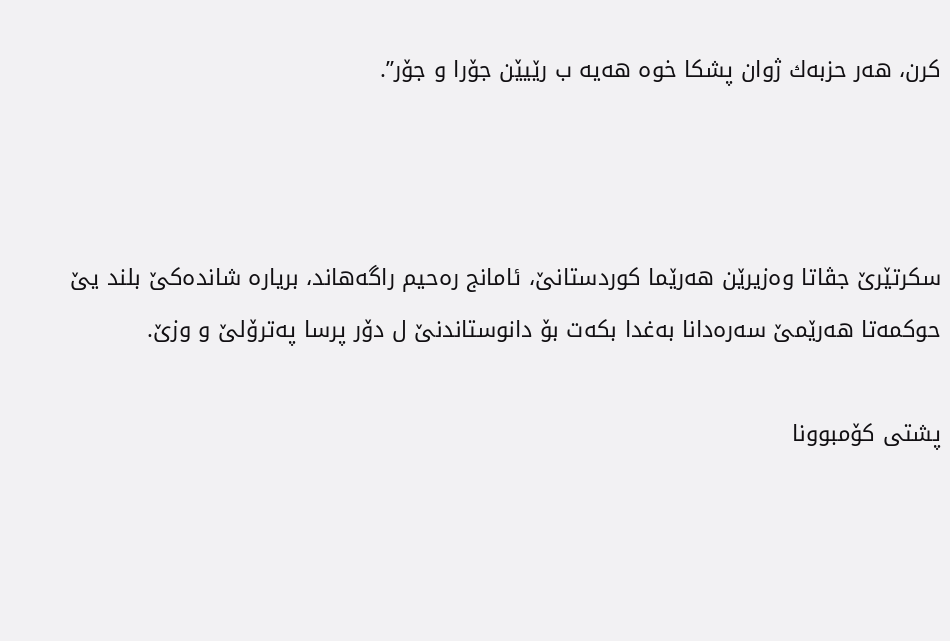كرن، هه‌ر حزبه‌ك ژوان پشكا خوه‌ هه‌یه‌ ب رێیێن جۆرا و جۆر”.



سكرتێرێ جڤاتا وه‌زیرێن هه‌رێما كوردستانێ، ئامانج ره‌حیم راگه‌هاند، بریاره‌ شانده‌كێ بلند یێ حوكمه‌تا هه‌رێمێ سه‌ره‌دانا به‌غدا بكه‌ت بۆ دانوستاندنێ ل دۆر پرسا په‌ترۆلێ و وزێ.

پشتی كۆمبوونا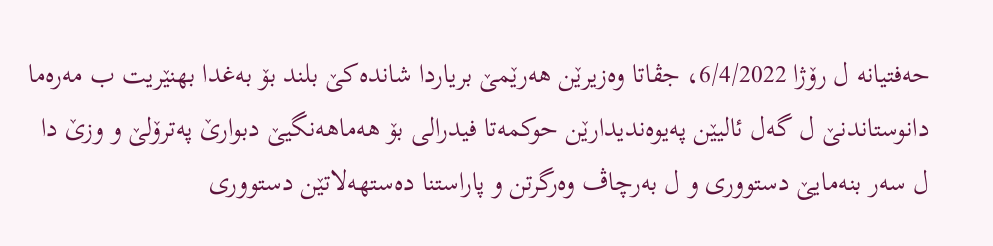حه‌فتیانه‌ ل رۆژا 6/4/2022، جڤاتا وه‌زیرێن هه‌رێمێ بریاردا شانده‌كێ بلند بۆ به‌غدا بهنێریت ب مه‌ره‌ما دانوستاندنێ ل گه‌ل ئالیێن په‌یوه‌ندیدارێن حوكمه‌تا فیدرالی بۆ هه‌ماهه‌نگیێ دبوارێ په‌ترۆلێ و وزێ دا ل سه‌ر بنه‌مایێ دستووری و ل به‌رچاڤ وه‌رگرتن و پاراستنا ده‌ستهه‌لاتێن دستووری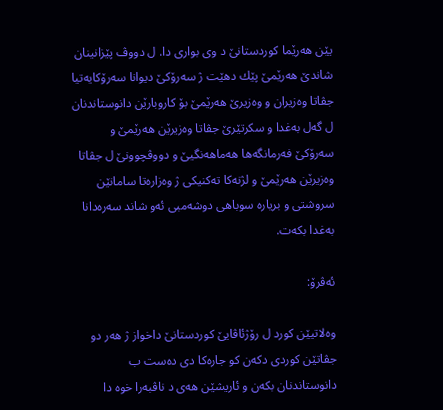یێن هه‌رێما كوردستانێ د وی بواری دا. ل دووڤ پێزانینان شاندێ هه‌رێمێ پێك دهێت ژ سه‌رۆكێ دیوانا سه‌رۆكایه‌تیا جڤاتا وه‌زیران و وه‌زیرێ هه‌رێمێ بۆ كاروبارێن دانوستاندنان ل گه‌ل به‌غدا و سكرتێرێ جڤاتا وه‌زیرێن هه‌رێمێ و سه‌رۆكێ فه‌رمانگه‌ها هه‌ماهه‌نگیێ و دووڤچوونێ ل جڤاتا وه‌زیرێن هه‌رێمێ و لژنه‌كا ته‌كنیكی ژ وه‌زاره‌تا سامانێن سروشتی و بریاره‌ سوباهی دوشه‌مبی ئه‌و شاند سه‌ره‌دانا به‌غدا بكه‌ت.

ئه‌ڤرۆ:

وه‌لاتیێن كورد ل رۆژئاڤایێ كوردستانێ داخواز ژ هه‌ر دو جڤاتێن كوردی دكه‌ن كو جاره‌كا دی ده‌ست ب دانوستاندنان بكه‌ن و ئاریشێن هه‌ی د ناڤبه‌را خوه‌ دا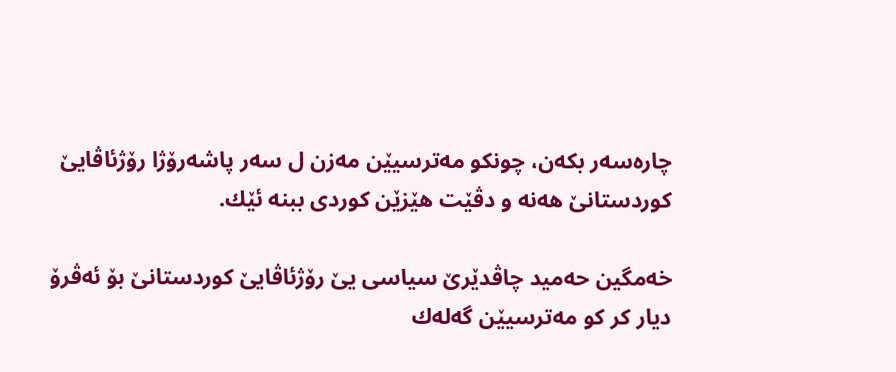چاره‌سه‌ر بكه‌ن، چونكو مه‌ترسیێن مه‌زن ل سه‌ر پاشه‌رۆژا رۆژئاڤایێ كوردستانێ هه‌نه‌ و دڤێت هێزێن كوردی ببنه‌ ئێك.

خه‌مگین حه‌مید چاڤدێرێ سیاسی یێ رۆژئاڤایێ كوردستانێ بۆ ئه‌ڤرۆ دیار كر كو مه‌ترسیێن گه‌له‌ك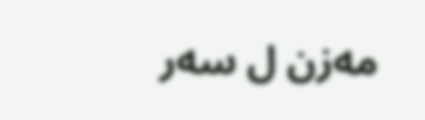مه‌زن ل سه‌ر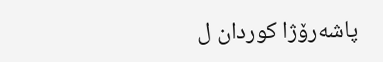پاشه‌رۆژا كوردان ل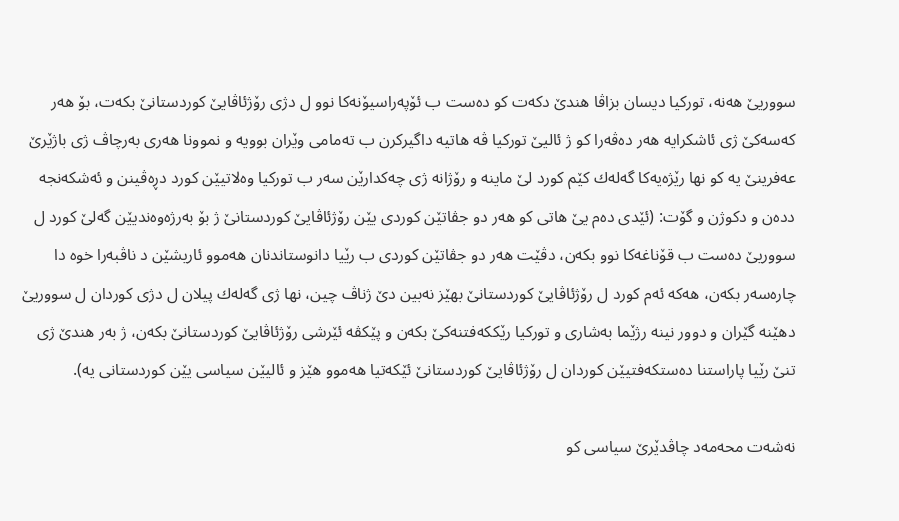سووریێ هه‌نه‌، توركیا دیسان بزاڤا هندێ دكه‌ت كو ده‌ست ب ئۆپه‌راسیۆنه‌كا نوو ل دژی رۆژئاڤایێ كوردستانێ بكه‌ت، بۆ هه‌ر كه‌سه‌كێ ژی ئاشكرایه‌ هه‌ر ده‌ڤه‌را كو ژ ئالیێ توركیا ڤه‌ هاتیه‌ داگیركرن ب ته‌مامی وێران بوویه‌ و نموونا هه‌ری به‌رچاڤ ژی باژێرێ عه‌فرینێ یه‌ كو نها رێژه‌یه‌كا گه‌له‌ك كێم كورد لێ ماینه‌ و رۆژانه‌ ژی چه‌كدارێن سه‌ر ب توركیا وه‌لاتیێن كورد دڕه‌ڤینن و ئه‌شكه‌نجه‌ دده‌ن و دكوژن و گۆت: (ئێدی ده‌م یێ هاتی كو هه‌ر دو جڤاتێن كوردی یێن رۆژئاڤایێ كوردستانێ ژ بۆ به‌رژه‌وه‌ندیێن گه‌لێ كورد ل سووریێ ده‌ست ب قۆناغه‌كا نوو بكه‌ن، دڤێت هه‌ر دو جڤاتێن كوردی ب رێیا دانوستاندنان هه‌موو ئاریشێن د ناڤبه‌را خوه‌ دا چاره‌سه‌ر بكه‌ن، هه‌كه‌ ئه‌م كورد ل رۆژئاڤایێ كوردستانێ بهێز نه‌بین دێ ژناڤ چین، نها ژی گه‌له‌ك پیلان ل دژی كوردان ل سووریێ دهێنه‌ گێران و دوور نینه‌ رژێما به‌شاری و توركیا رێككه‌فتنه‌كێ بكه‌ن و پێكڤه‌ ئێرشی رۆژئاڤایێ كوردستانێ بكه‌ن، ژ به‌ر هندێ ژی تنێ رێیا پاراستنا ده‌ستكه‌فتیێن كوردان ل رۆژئاڤایێ كوردستانێ ئێكه‌تیا هه‌موو هێز و ئالیێن سیاسی یێن كوردستانی یه‌).

نه‌شه‌ت محه‌مه‌د چاڤدێرێ سیاسی كو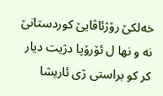خه‌لكێ رۆژئاڤایێ كوردستانێ نه‌ و نها ل ئۆرۆپا دژیت دیار كر كو براستی ژی ئاریشا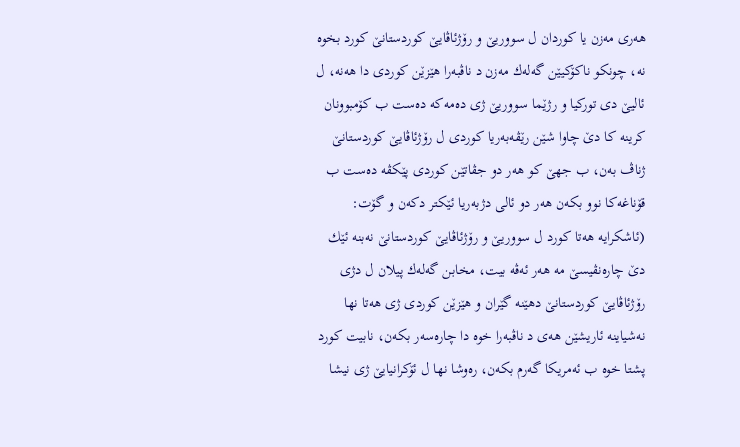هه‌ری مه‌زن یا كوردان ل سووریێ و رۆژئاڤایێ كوردستانێ كورد بخوه‌ نه‌، چونكو ناكۆكیێن گه‌له‌ك مه‌زن د ناڤبه‌را هێزێن كوردی دا هه‌نه‌، ل ئالیێ دی توركیا و رژێما سووریێ ژی ده‌مه‌كه‌ ده‌ست ب كۆمبوونان كرینه‌ كا دێ چاوا شێن رێڤه‌به‌ریا كوردی ل رۆژئاڤایێ كوردستانێ ژناڤ به‌ن، ب جهێ كو هه‌ر دو جڤاتێن كوردی پێكڤه‌ ده‌ست ب قۆناغه‌كا نوو بكه‌ن هه‌ر دو ئالی دژبه‌ریا ئێكتر دكه‌ن و گۆت: (ئاشكرایه‌ هه‌تا كورد ل سووریێ و رۆژئاڤایێ كوردستانێ نه‌بنه‌ ئێك دێ چاره‌نڤیسێ مه‌ هه‌ر ئه‌ڤه‌ بیت، مخابن گه‌له‌ك پیلان ل دژی رۆژئاڤایێ كوردستانێ دهێنه‌ گێران و هێزێن كوردی ژی هه‌تا نها نه‌شیاینه‌ ئاریشێن هه‌ی د ناڤبه‌را خوه‌ دا چاره‌سه‌ر بكه‌ن، نابیت كورد پشتا خوه‌ ب ئه‌مریكا گه‌رم بكه‌ن، ره‌وشا نها ل ئۆكرانیایێ ژی نیشا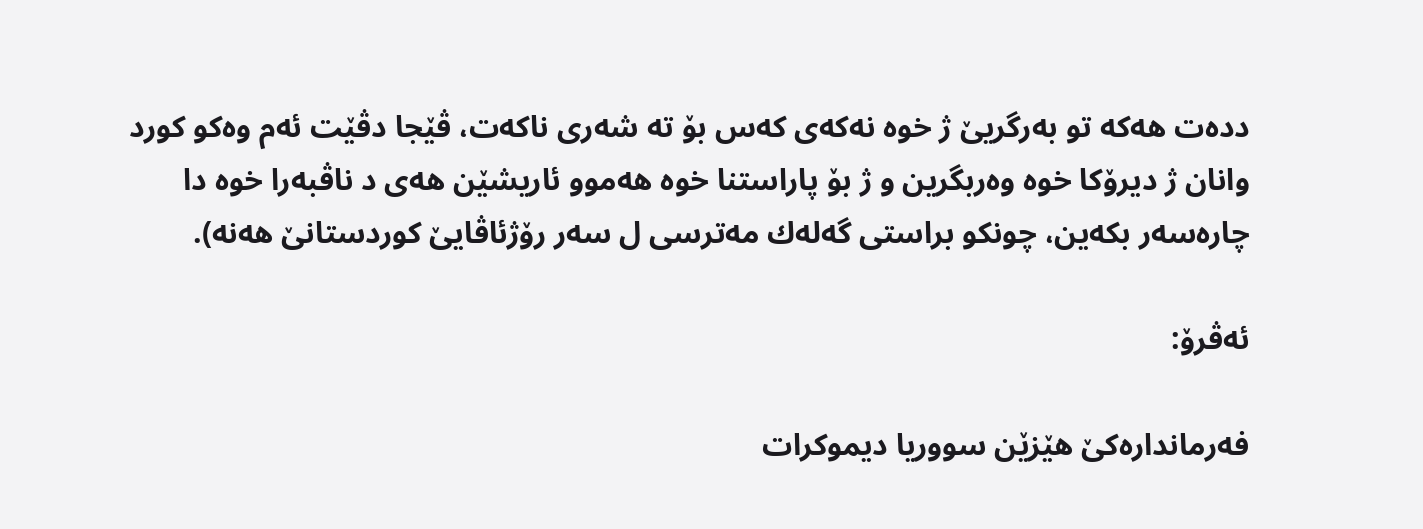دده‌ت هه‌كه‌ تو به‌رگریێ ژ خوه‌ نه‌كه‌ی كه‌س بۆ ته‌ شه‌ری ناكه‌ت، ڤێجا دڤێت ئه‌م وه‌كو كورد وانان ژ دیرۆكا خوه‌ وه‌ربگرین و ژ بۆ پاراستنا خوه‌ هه‌موو ئاریشێن هه‌ی د ناڤبه‌را خوه‌ دا چاره‌سه‌ر بكه‌ین، چونكو براستی گه‌له‌ك مه‌ترسی ل سه‌ر رۆژئاڤایێ كوردستانێ هه‌نه‌).

ئه‌ڤرۆ:

فه‌رمانداره‌كێ هێزێن سووریا دیموكرات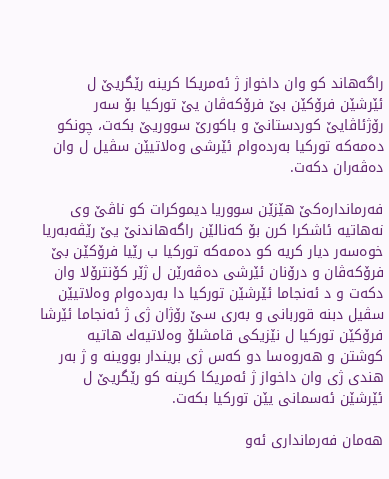راگه‌هاند كو وان داخواز ژ ئه‌مریكا كرینه‌ رێگریێ ل ئێرشێن فرۆكێن بێ فرۆكه‌ڤان یێ توركیا بۆ سه‌ر رۆژئاڤایێ كوردستانێ و باكورێ سووریێ بكه‌ت، چونكو ده‌مه‌كه‌ توركیا به‌رده‌وام ئێرشی وه‌لاتیێن سڤیل ل وان ده‌ڤه‌ران دكه‌ت.

فه‌رمانداره‌كێ هێزێن سووریا دیموكرات كو ناڤێ وی نه‌هاتیه‌ ئاشكرا كرن بۆ كه‌نالێن راگه‌هاندنێ یێ رێڤه‌به‌ریا خوه‌سه‌ر دیار كریه‌ كو ده‌مه‌كه‌ توركیا ب رێیا فرۆكێن بێ فرۆكه‌ڤان و درۆنان ئێرشی ده‌ڤه‌رێن ل ژێر كۆنترۆلا وان دكه‌ت و د ئه‌نجاما ئێرشێن توركیا دا به‌رده‌وام وه‌لاتیێن سڤیل دبنه‌ قوربانی و به‌ری سێ رۆژان ژی ژ ئه‌نجاما ئێرشا فرۆكێن توركیا ل نێزیكی قامشلۆ وه‌لاتیه‌ك هاتیه‌ كوشتن و هه‌روه‌سا دو كه‌س ژی بریندار بووینه‌ و ژ به‌ر هندی ژی وان داخواز ژ ئه‌مریكا كرینه‌ كو رێگریێ ل ئێرشێن ئه‌سمانی یێن توركیا بكه‌ت.

هه‌مان فه‌رمانداری ئه‌و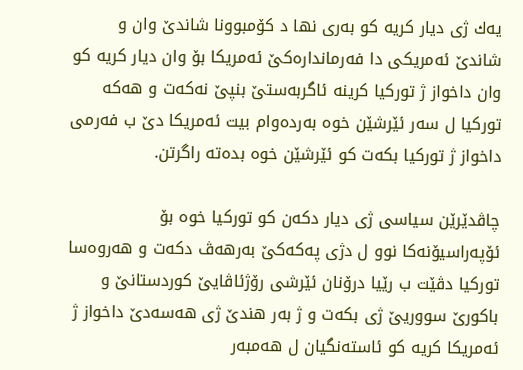یه‌ك ژی دیار كریه‌ كو به‌ری نها د كۆمبوونا شاندێ وان و شاندێ ئه‌مریكی دا فه‌رمانداره‌كێ ئه‌مریكا بۆ وان دیار كریه‌ كو وان داخواز ژ توركیا كرینه‌ ئاگربه‌ستێ بنپێ نه‌كه‌ت و هه‌كه‌ توركیا ل سه‌ر ئێرشێن خوه‌ به‌رده‌وام بیت ئه‌مریكا دێ ب فه‌رمی داخواز ژ توركیا بكه‌ت كو ئێرشێن خوه‌ بده‌ته‌ راگرتن.

چاڤدێرێن سیاسی ژی دیار دكه‌ن كو توركیا خوه‌ بۆ ئۆپه‌راسیۆنه‌كا نوو ل دژی په‌كه‌كێ به‌رهه‌ڤ دكه‌ت و هه‌روه‌سا توركیا دڤێت ب رێیا درۆنان ئێرشی رۆژئاڤایێ كوردستانێ و باكورێ سووریێ ژی بكه‌ت و ژ به‌ر هندێ ژی هه‌سه‌دێ داخواز ژ ئه‌مریكا كریه‌ كو ئاسته‌نگیان ل هه‌مبه‌ر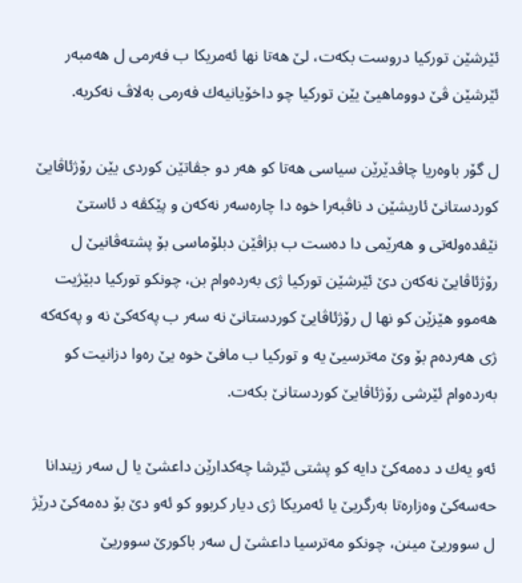ئێرشێن توركیا دروست بكه‌ت، لێ هه‌تا نها ئه‌مریكا ب فه‌رمی ل هه‌مبه‌ر ئێرشێن ڤێ دووماهیێ یێن توركیا چو داخۆیانیه‌ك فه‌رمی به‌لاڤ نه‌كریه‌.

ل گۆر باوه‌ریا چاڤدێرێن سیاسی هه‌تا كو هه‌ر دو جڤاتێن كوردی یێن رۆژئاڤایێ كوردستانێ ئاریشێن د ناڤبه‌را خوه‌ دا چاره‌سه‌ر نه‌كه‌ن و پێكڤه‌ د ئاستێ نێڤده‌وله‌تی و هه‌رێمی دا ده‌ست ب بزاڤێن دبلۆماسی بۆ پشته‌ڤانیێ ل رۆژئاڤایێ نه‌كه‌ن دێ ئێرشێن توركیا ژی به‌رده‌وام بن، چونكو توركیا دبێژیت هه‌موو هێزێن كو نها ل رۆژئاڤایێ كوردستانێ نه‌ سه‌ر ب په‌كه‌كێ نه‌ و په‌كه‌كه‌ ژی هه‌رده‌م بۆ وێ مه‌ترسیێ یه‌ و توركیا ب مافێ خوه‌ یێ ره‌وا دزانیت كو به‌رده‌وام ئێرشی رۆژئاڤایێ كوردستانێ بكه‌ت.

ئه‌و یه‌ك د ده‌مه‌كێ دایه‌ كو پشتی ئێرشا چه‌كدارێن داعشێ یا ل سه‌ر زیندانا حه‌سه‌كێ وه‌زاره‌تا به‌رگریێ یا ئه‌مریكا ژی دیار كربوو كو ئه‌و دێ بۆ ده‌مه‌كێ درێژ ل سووریێ مینن، چونكو مه‌ترسیا داعشێ ل سه‌ر باكورێ سووریێ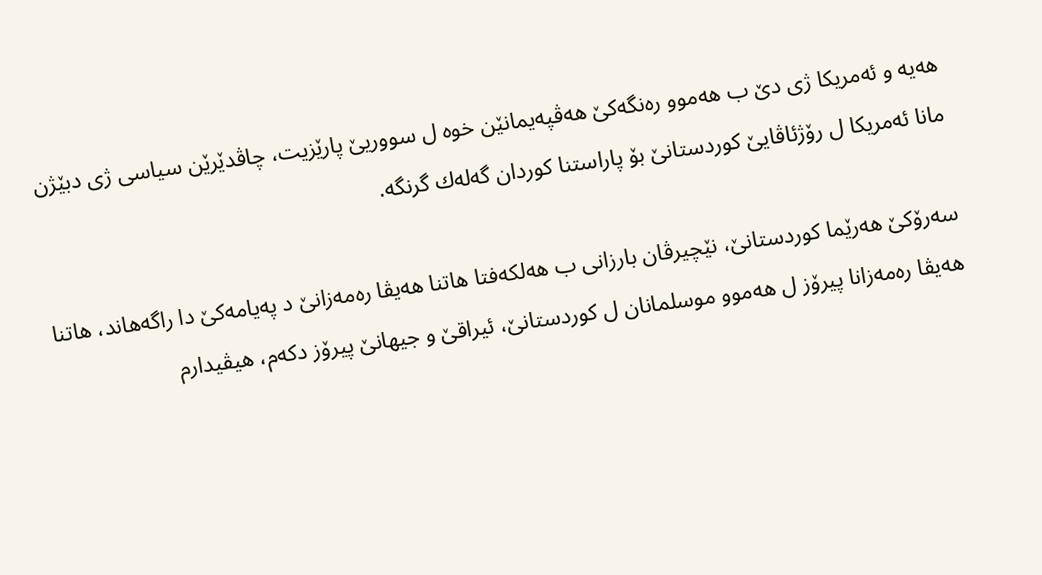هه‌یه‌ و ئه‌مریكا ژی دێ ب هه‌موو ره‌نگه‌كێ هه‌ڤپه‌یمانێن خوه‌ ل سووریێ پارێزیت، چاڤدێرێن سیاسی ژی دبێژن مانا ئه‌مریكا ل رۆژئاڤایێ كوردستانێ بۆ پاراستنا كوردان گه‌له‌ك گرنگه‌.

سه‌رۆكێ هه‌رێما كوردستانێ، نێچیرڤان بارزانی ب هه‌لكه‌فتا هاتنا هه‌یڤا ره‌مه‌زانێ د په‌یامه‌كێ دا راگه‌هاند، هاتنا هه‌یڤا ره‌مه‌زانا پیرۆز ل هه‌موو موسلمانان ل كوردستانێ، ئیراقێ و جیهانێ پیرۆز دكه‌م، هیڤیدارم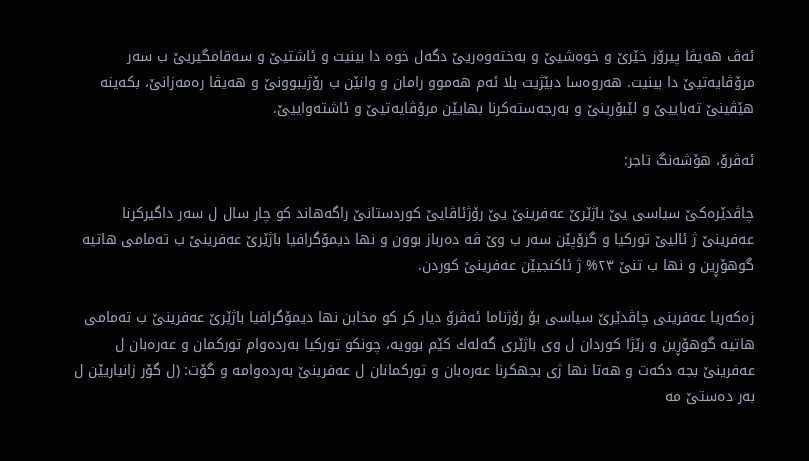ئه‌ڤ هه‌یڤا پیرۆز خێرێ و خوه‌شیێ و به‌خته‌وه‌ریێ دگه‌ل خوه‌ دا بینیت و ئاشتیێ و سه‌قامگیریێ ب سه‌ر مرۆڤایه‌تیێ دا بینیت. هه‌روه‌سا دبێژیت بلا ئه‌م هه‌موو رامان و وانێن ب رۆژیبوونێ و هه‌یڤا ره‌مه‌زانێ، بكه‌ینه‌ هێڤینێ ته‌باییێ و لێبۆرینێ و به‌رجه‌سته‌كرنا بهایێن مرۆڤایه‌تیێ و ئاشته‌واییێ.

ئه‌ڤرۆ، هۆشه‌نگ تاجر:

چاڤدێره‌كێ سیاسی یێ باژێرێ عه‌فرینێ یێ رۆژئاڤایێ كوردستانێ راگه‌هاند كو چار سال ل سه‌ر داگیركرنا عه‌فرینێ ژ ئالیێ توركیا و گرۆپێن سه‌ر ب وێ ڤه‌ ده‌رباز بوون و نها دیمۆگرافیا باژێرێ عه‌فرینێ ب ته‌مامی هاتیه‌ گوهۆڕین و نها ب تنێ ٢٣% ژ ئاكنجیێن عه‌فرینێ كوردن.

زه‌كه‌ریا عه‌فرینی چاڤدێرێ سیاسی بۆ رۆژناما ئه‌ڤرۆ دیار كر كو مخابن نها دیمۆگرافیا باژێرێ عه‌فرینێ ب ته‌مامی هاتیه‌ گوهۆڕین و رێژا كوردان ل وی باژێری گه‌له‌ك كێم بوویه‌، چونكو توركیا به‌رده‌وام توركمان و عه‌ره‌بان ل عه‌فرینێ بجه دكه‌ت و هه‌تا نها ژی بجهكرنا عه‌ره‌بان و توركمانان ل عه‌فرینێ به‌رده‌وامه‌ و گۆت: (ل گۆر زانیاریێن ل به‌ر ده‌ستێ مه‌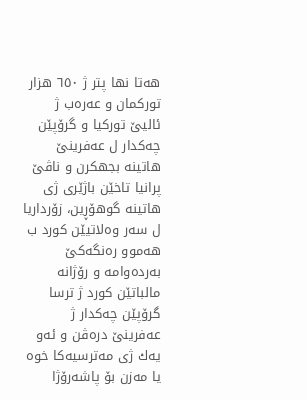هه‌تا نها پتر ژ ٦٥٠ هزار توركمان و عه‌ره‌ب ژ ئالیێ توركیا و گرۆپێن چه‌كدار ل عه‌فرینێ هاتینه‌ بجهكرن و ناڤێ پرانیا تاخێن باژێری ژی هاتینه‌ گوهۆڕین، زۆرداریا ل سه‌ر وه‌لاتیێن كورد ب هه‌موو ره‌نگه‌كێ به‌رده‌وامه‌ و رۆژانه‌ مالباتێن كورد ژ ترسا گرۆپێن چه‌كدار ژ عه‌فرینێ دره‌ڤن و ئه‌و یه‌ك ژی مه‌ترسیه‌كا خوه‌ یا مه‌زن بۆ پاشه‌رۆژا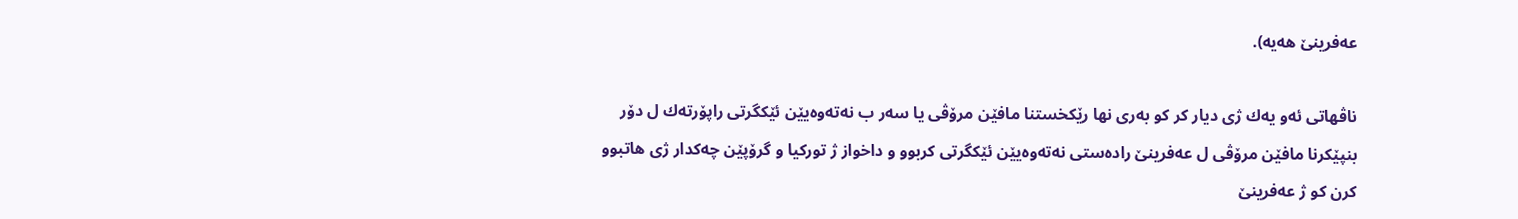عه‌فرینێ هه‌یه‌).

ناڤهاتی ئه‌و یه‌ك ژی دیار كر كو به‌ری نها رێكخستنا مافێن مرۆڤی یا سه‌ر ب نه‌ته‌وه‌یێن ئێكگرتی راپۆرته‌ك ل دۆر بنپێكرنا مافێن مرۆڤی ل عه‌فرینێ راده‌ستی نه‌ته‌وه‌یێن ئێكگرتی كربوو و داخواز ژ توركیا و گرۆپێن چه‌كدار ژی هاتبوو كرن كو ژ عه‌فرینێ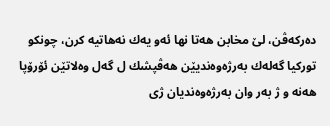ده‌ركه‌ڤن، لێ مخابن هه‌تا نها ئه‌و یه‌ك نه‌هاتیه‌ كرن، چونكو توركیا گه‌له‌ك به‌رژه‌وه‌ندیێن هه‌ڤپشك ل گه‌ل وه‌لاتێن ئۆرۆپا هه‌نه‌ و ژ به‌ر وان به‌رژه‌وه‌ندیان ژی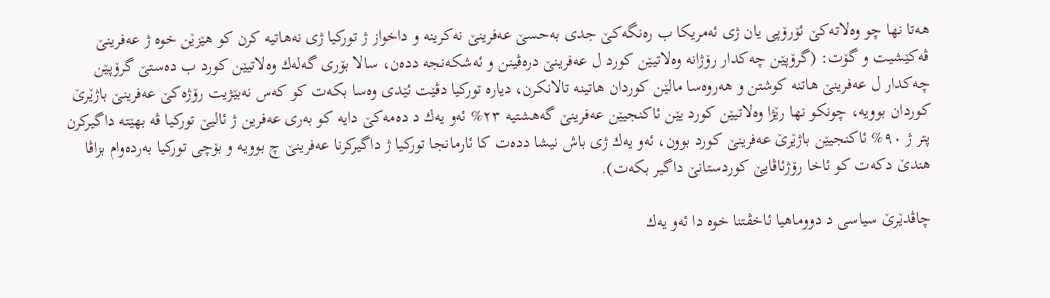هه‌تا نها چو وه‌لاته‌كێ ئۆرۆپی یان ژی ئه‌مریكا ب ره‌نگه‌كێ جدی به‌حسێ عه‌فرینێ نه‌كرینه‌ و داخواز ژ توركیا ژی نه‌هاتیه‌ كرن كو هێزێن خوه‌ ژ عه‌فرینێ ڤه‌كێشیت و گۆت: (گرۆپێن چه‌كدار رۆژانه‌ وه‌لاتیێن كورد ل عه‌فرینێ دره‌ڤینن و ئه‌شكه‌نجه‌ دده‌ن، سالا بۆری گه‌له‌ك وه‌لاتیێن كورد ب ده‌ستێ گرۆپێن چه‌كدار ل عه‌فرینێ هاتنه‌ كوشتن و هه‌روه‌سا مالێن كوردان هاتینه‌ تالانكرن، دیاره‌ توركیا دڤێت ئێدی وه‌سا بكه‌ت كو كه‌س نه‌بێژیت رۆژه‌كێ عه‌فرینێ باژێرێ كوردان بوویه‌، چونكو نها رێژا وه‌لاتیێن كورد یێن ئاكنجیێن عه‌فرینێ گه‌هشتیه‌ ٢٣% ئه‌و یه‌ك د ده‌مه‌كێ دایه‌ كو به‌ری عه‌فرین ژ ئالیێ توركیا ڤه‌ بهێته‌ داگیركرن پتر ژ ٩٠% ئاكنجیێن باژێرێ عه‌فرینێ كورد بوون، ئه‌و یه‌ك ژی باش نیشا دده‌ت كا ئارمانجا توركیا ژ داگیركرنا عه‌فرینێ چ بوویه‌ و بۆچی توركیا به‌رده‌وام بزاڤا هندێ دكه‌ت كو ئاخا رۆژئاڤایێ كوردستانێ داگیر بكه‌ت).

چاڤدێرێ سیاسی د دووماهیا ئاخڤتنا خوه‌ دا ئه‌و یه‌ك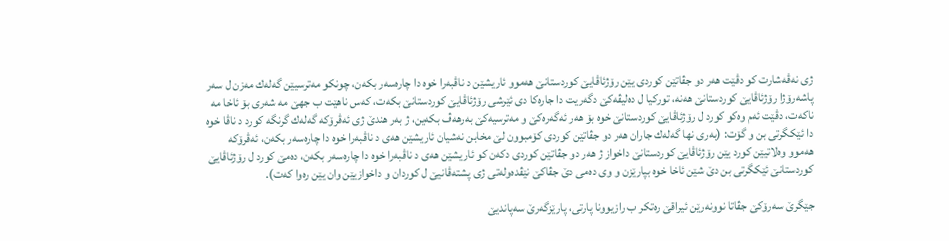ژی نه‌ڤه‌شارت كو دڤێت هه‌ر دو جڤاتێن كوردی یێن رۆژئاڤایێ كوردستانێ هه‌موو ئاریشێن د ناڤبه‌را خوه‌ دا چاره‌سه‌ر بكه‌ن، چونكو مه‌ترسیێن گه‌له‌ك مه‌زن ل سه‌ر پاشه‌رۆژا رۆژئاڤایێ كوردستانێ هه‌نه‌، توركیا ل ده‌لیڤه‌كێ دگه‌ریت دا جاره‌كا دی ئێرشی رۆژئاڤایێ كوردستانێ بكه‌ت، كه‌س ناهێت ب جهێ مه‌ شه‌ری بۆ ئاخا مه‌ ناكه‌ت، دڤێت ئه‌م وه‌كو كورد ل رۆژئاڤایێ كوردستانێ خوه‌ بۆ هه‌ر ئه‌گه‌ره‌كێ و مه‌ترسیه‌كێ به‌رهه‌ڤ بكه‌ین، ژ به‌ر هندێ ژی ئه‌ڤرۆكه‌ گه‌له‌ك گرنگه‌ كورد د ناڤا خوه‌ دا ئێكگرتی بن و گۆت: (به‌ری نها گه‌له‌ك جاران هه‌ر دو جڤاتێن كوردی كۆمبوون لێ مخابن نه‌شیان ئاریشێن هه‌ی د ناڤبه‌را خوه‌ دا چاره‌سه‌ر بكه‌ن، ئه‌ڤرۆكه‌ هه‌موو وه‌لاتیێن كورد یێن رۆژئاڤایێ كوردستانێ داخواز ژ هه‌ر دو جڤاتێن كوردی دكه‌ن كو ئاریشێن هه‌ی د ناڤبه‌را خوه‌ دا چاره‌سه‌ر بكه‌ن، ده‌مێ كورد ل رۆژئاڤایێ كوردستانێ ئێكگرتی بن دێ شێن ئاخا خوه‌ بپارێزن و وی ده‌می دێ جڤاكێ نێڤده‌وله‌تی ژی پشته‌ڤانیێ ل كوردان و داخوازیێن وان یێن ره‌وا كه‌ت).

جێگرێ سه‌رۆكێ جڤاتا نوونه‌رێن ئیراقێ ره‌تكر ب رازیوونا پارتی، پارێزگه‌رێ سه‌پاندیێ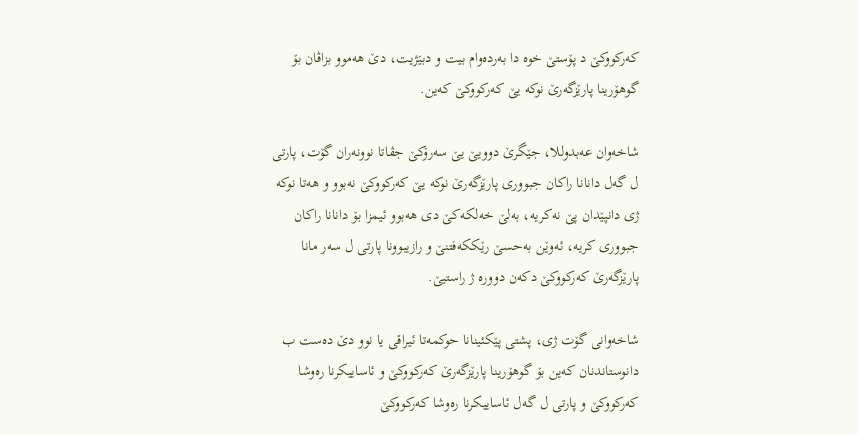كه‌ركووكێ د پۆستێ خوه‌ دا به‌رده‌وام بیت و دبێژیت، دێ هه‌موو بزاڤان بۆ گوهۆرینا پارێزگه‌رێ نوكه‌ یێ كه‌ركووكێ كه‌ین.

شاخه‌وان عه‌بدوللا، جێگرێ دوویێ یێ سه‌رۆكێ جڤاتا نوونه‌ران گۆت، پارتی ل گه‌ل دانانا راكان جبووری پارێزگه‌رێ نوكه‌ یێ كه‌ركووكێ نه‌بوو و هه‌تا نوكه‌ ژی دانپێدان پێ نه‌كریه‌، به‌لێ خه‌لكه‌كێ دی هه‌بوو ئیمزا بۆ دانانا راكان جبووری كریه‌، ئه‌وێن به‌حسێ رێككه‌فتنێ و رازیبوونا پارتی ل سه‌ر مانا پارێزگه‌رێ كه‌ركووكێ دكه‌ن دووره‌ ژ راستیێ.

شاخه‌وانی گۆت ژی، پشتی پێكئینانا حوكمه‌تا ئیراقی یا نوو دێ ده‌ست ب دانوستاندنان كه‌ین بۆ گوهۆرینا پارێزگه‌رێ كه‌ركووكێ و ئاساییكرنا ره‌وشا كه‌ركووكێ و پارتی ل گه‌ل ئاساییكرنا ره‌وشا كه‌ركووكێ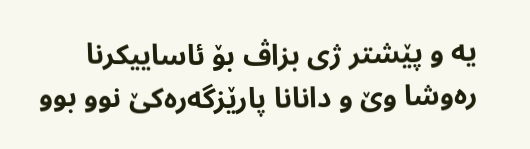یه‌ و پێشتر ژی بزاڤ بۆ ئاساییكرنا ره‌وشا وێ و دانانا پارێزگه‌ره‌كێ نوو بوو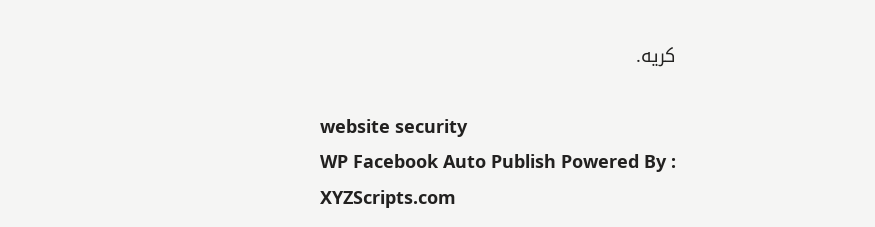كریه‌.

website security
WP Facebook Auto Publish Powered By : XYZScripts.com